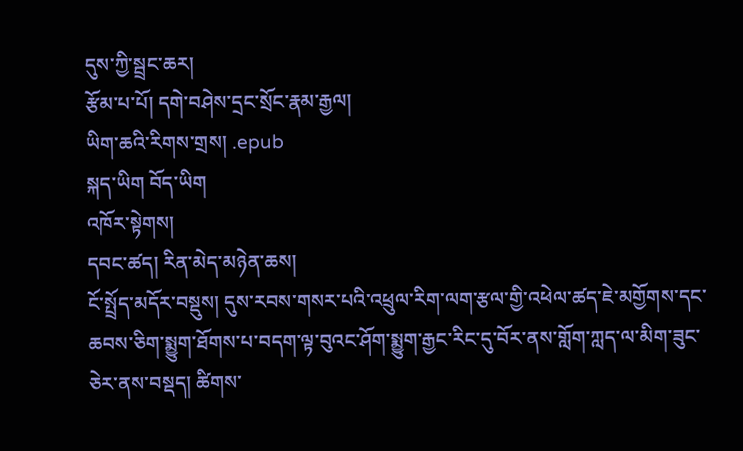དུས་ཀྱི་སྦྲང་ཆར།
རྩོམ་པ་པོ། དགེ་བཤེས་དྲང་སྲོང་རྣམ་རྒྱལ།
ཡིག་ཆའི་རིགས་གྲས། .epub
སྐད་ཡིག བོད་ཡིག
འཁོར་སྟེགས།
དབང་ཚད། རིན་མེད་མཉེན་ཆས།
ངོ་སྤྲོད་མདོར་བསྡུས། དུས་རབས་གསར་པའི་འཕྲུལ་རིག་ལག་རྩལ་གྱི་འཕེལ་ཚད་ཇེ་མགྱོགས་དང་ཆབས་ཅིག་སྨྱུག་ཐོགས་པ་བདག་ལྟ་བུའང་ཤོག་སྨྱུག་རྒྱང་རིང་དུ་བོར་ནས་གློག་ཀླད་ལ་མིག་ཟུང་ཅེར་ནས་བསྡད། ཚིགས་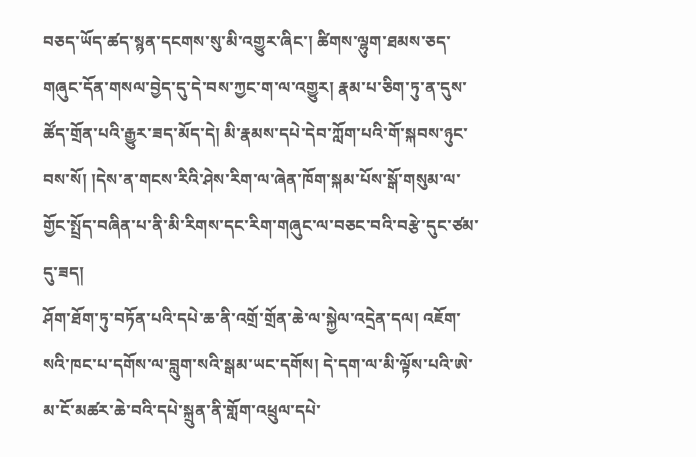བཅད་ཡོད་ཚད་སྙན་དངགས་སུ་མི་འགྱུར་ཞིང་། ཚིགས་ལྷུག་ཐམས་ཅད་གཞུང་དོན་གསལ་བྱེད་དུ་དེ་བས་ཀྱང་ག་ལ་འགྱུར། རྣམ་པ་ཅིག་ཏུ་ན་དུས་ཚོད་གྲོན་པའི་རྒྱུར་ཟད་མོད་དེ། མི་རྣམས་དཔེ་དེབ་ཀློག་པའི་གོ་སྐབས་ཉུང་བས་སོ། །དེས་ན་གངས་རིའི་ཤེས་རིག་ལ་ཞེན་ཁོག་སྐམ་པོས་སྒོ་གསུམ་ལ་གྱོང་སྤྲོད་བཞིན་པ་ནི་མི་རིགས་དང་རིག་གཞུང་ལ་བཅང་བའི་བརྩེ་དུང་ཙམ་དུ་ཟད།
ཤོག་ཐོག་ཏུ་བཏོན་པའི་དཔེ་ཆ་ནི་འགྲོ་གྲོན་ཆེ་ལ་སྐྱེལ་འདྲེན་དལ། འཇོག་སའི་ཁང་པ་དགོས་ལ་བླུག་སའི་སྒམ་ཡང་དགོས། དེ་དག་ལ་མི་ལྟོས་པའི་ཨེ་མ་ངོ་མཚར་ཆེ་བའི་དཔེ་སྐྲུན་ནི་གློག་འཕྲུལ་དཔེ་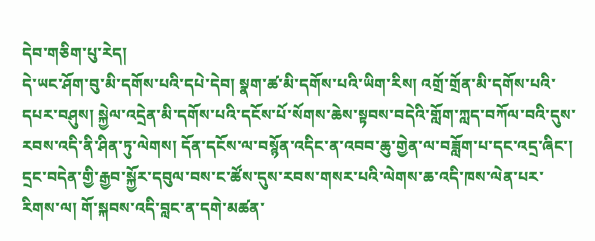དེབ་གཅིག་པུ་རེད།
དེ་ཡང་ཤོག་བུ་མི་དགོས་པའི་དཔེ་དེབ། སྣག་ཚ་མི་དགོས་པའི་ཡིག་རིས། འགྲོ་གྲོན་མི་དགོས་པའི་དཔར་བཤུས། སྐྱེལ་འདྲེན་མི་དགོས་པའི་དངོས་པོ་སོགས་ཆེས་སྟབས་བདེའི་གློག་ཀླད་བཀོལ་བའི་དུས་རབས་འདི་ནི་ཤིན་ཏུ་ལེགས། དོན་དངོས་ལ་བསྙོན་འདིང་ན་འབབ་ཆུ་གྱེན་ལ་བཟློག་པ་དང་འདྲ་ཞིང་། དྲང་བདེན་གྱི་རྒྱབ་སྐྱོར་དབུལ་བས་ང་ཚོས་དུས་རབས་གསར་པའི་ལེགས་ཆ་འདི་ཁས་ལེན་པར་རིགས་ལ། གོ་སྐབས་འདི་བླང་ན་དགེ་མཚན་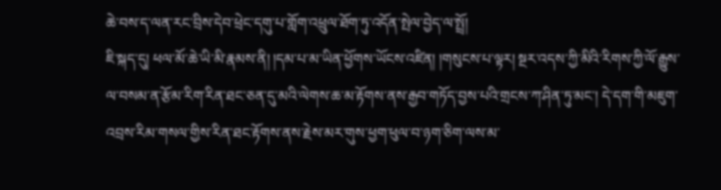ཆེ་བས་ད་ལན་རང་བྲིས་དེབ་ཕྲེང་དགུ་པ་གློག་འཕྲུལ་ཐོག་ཏུ་འདོན་སྤེལ་བྱེད་ལ་སྤྲོ།
ཇི་སྐད་དུ། ཕལ་མོ་ཆེ་ཡི་མི་རྣམས་ནི། །དམ་པ་མ་ཡིན་ཕྱོགས་ཡོངས་འཛིན། །གསུངས་པ་ལྟར། སྔར་འདས་ཀྱི་མིའི་རིགས་ཀྱི་ལོ་རྒྱུས་ལ་བསམ་ན་རྩོམ་རིག་རིན་ཐང་ཅན་དུ་མའི་ལེགས་ཆ་མ་རྟོགས་ནས་རྒྱབ་གཏོད་བྱས་པའི་གྲངས་ཀ་ཤིན་ཏུ་མང་། དེ་དག་གི་མཇུག་འབྲས་རིམ་གསལ་གྱིས་རིན་ཐང་རྟོགས་ནས་རྗེས་མར་གུས་ཕྱག་ཕུལ་བ་ཉག་ཅིག་ལས་མ་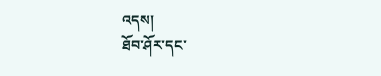འདས།
ཐོབ་ཤོར་དང་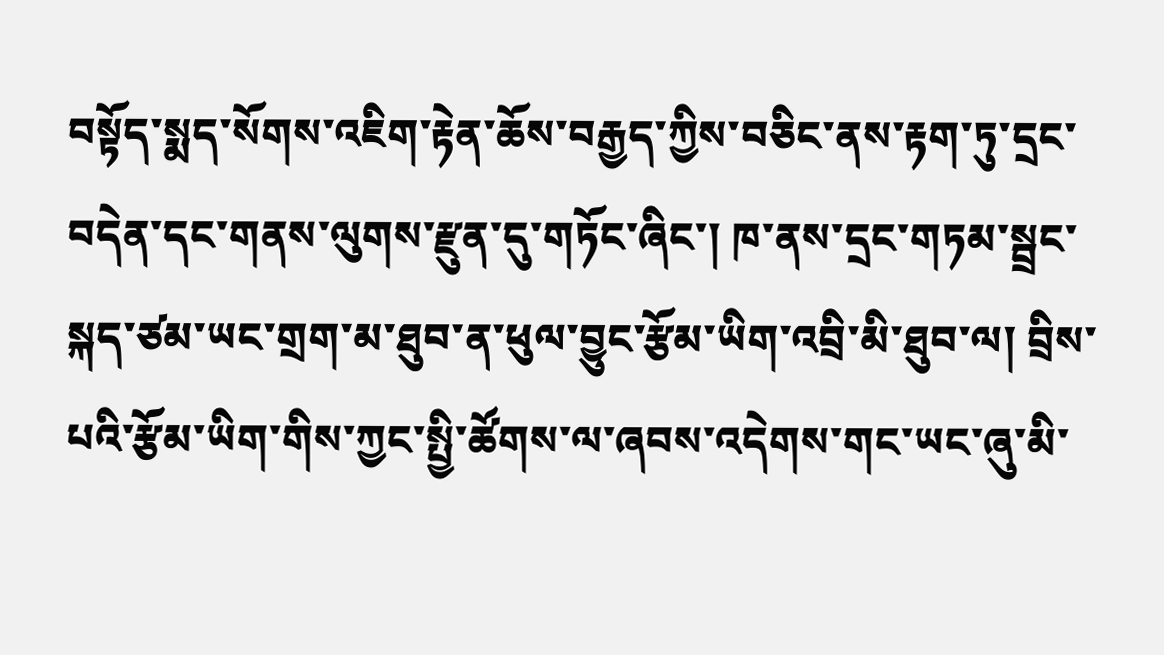བསྟོད་སྨད་སོགས་འཇིག་རྟེན་ཆོས་བརྒྱད་ཀྱིས་བཅིང་ནས་རྟག་ཏུ་དྲང་བདེན་དང་གནས་ལུགས་རྫུན་དུ་གཏོང་ཞིང་། ཁ་ནས་དྲང་གཏམ་སྦྲང་སྐད་ཙམ་ཡང་གྲག་མ་ཐུབ་ན་ཕུལ་བྱུང་རྩོམ་ཡིག་འབྲི་མི་ཐུབ་ལ། བྲིས་པའི་རྩོམ་ཡིག་གིས་ཀྱང་སྤྱི་ཚོགས་ལ་ཞབས་འདེགས་གང་ཡང་ཞུ་མི་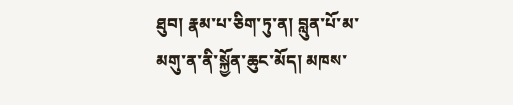ཐུབ། རྣམ་པ་ཅིག་ཏུ་ན། བླུན་པོ་མ་མགུ་ན་ནི་སྐྱོན་ཆུང་མོད། མཁས་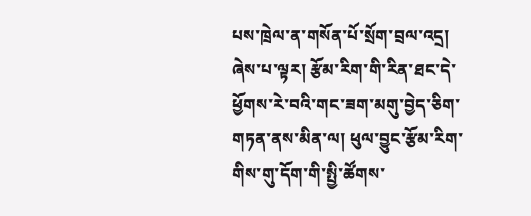པས་ཁྲེལ་ན་གསོན་པོ་སྲོག་བྲལ་འདྲ། ཞེས་པ་ལྟར། རྩོམ་རིག་གི་རིན་ཐང་དེ་ཕྱོགས་རེ་བའི་གང་ཟག་མགུ་བྱེད་ཅིག་གཏན་ནས་མིན་ལ། ཕུལ་བྱུང་རྩོམ་རིག་གིས་གུ་དོག་གི་སྤྱི་ཚོགས་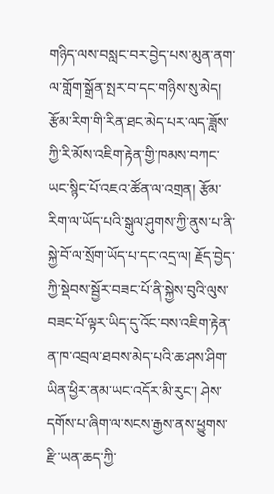གཉིད་ལས་བསླང་བར་བྱེད་པས་མུན་ནག་ལ་གློག་སྒྲོན་སྤར་བ་དང་གཉིས་སུ་མེད།
རྩོམ་རིག་གི་རིན་ཐང་མེད་པར་ལད་ཟློས་ཀྱི་རི་མོས་འཇིག་རྟེན་གྱི་ཁམས་བཀང་ཡང་སྙིང་པོ་འཇའ་ཚོན་ལ་འགྲན། རྩོམ་རིག་ལ་ཡོད་པའི་སྒུལ་ཤུགས་ཀྱི་ནུས་པ་ནི་སྐྱེ་བོ་ལ་སྲོག་ཡོད་པ་དང་འདྲ་ལ། རྗོད་བྱེད་ཀྱི་སྡེབས་སྦྱོར་བཟང་པོ་ནི་སྐྱེས་བུའི་ལུས་བཟང་པོ་ལྟར་ཡིད་དུ་འོང་བས་འཇིག་རྟེན་ན་ཁ་འབྲལ་ཐབས་མེད་པའི་ཆ་ཤས་ཤིག་ཡིན་ཕྱིར་ནམ་ཡང་འདོར་མི་རུང་། ཤེས་དགོས་པ་ཞིག་ལ་སངས་རྒྱས་ནས་ཕྱུགས་རྫི་ཡན་ཆད་ཀྱི་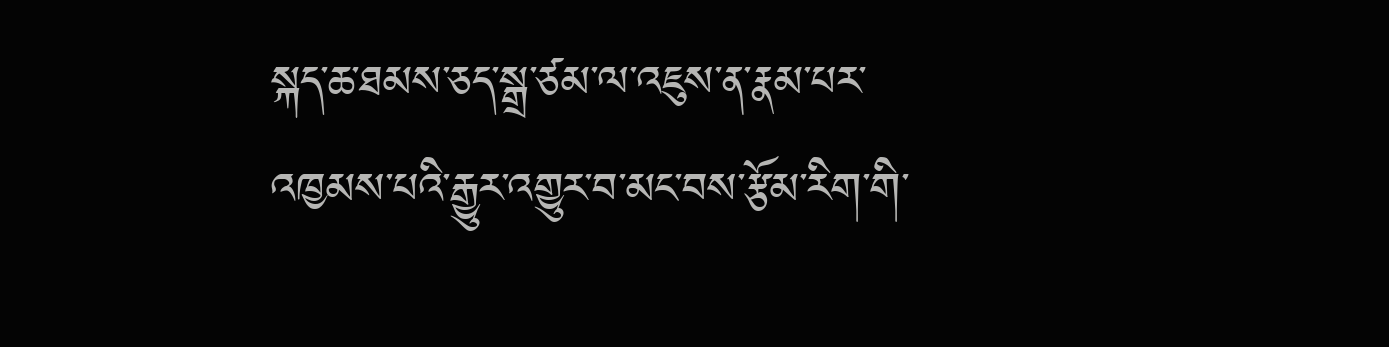སྐད་ཆ་ཐམས་ཅད་སྒྲ་ཙམ་ལ་འཇུས་ན་རྣམ་པར་འཁྱམས་པའི་རྒྱུར་འགྱུར་བ་མང་བས་རྩོམ་རིག་གི་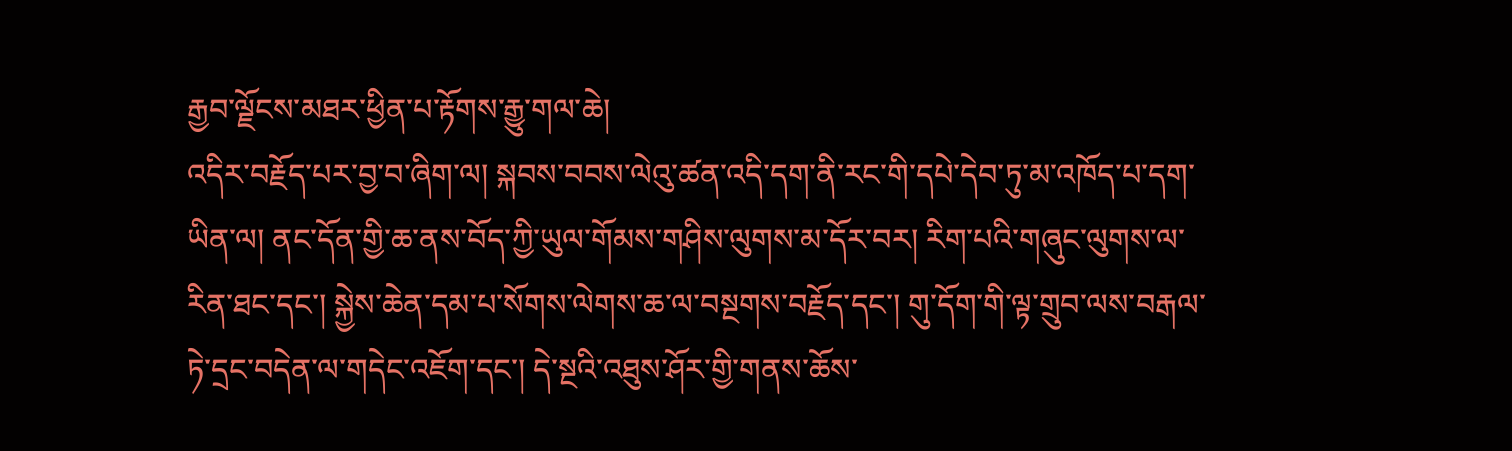རྒྱབ་ལྗོངས་མཐར་ཕྱིན་པ་རྟོགས་རྒྱུ་གལ་ཆེ།
འདིར་བརྗོད་པར་བྱ་བ་ཞིག་ལ། སྐབས་བབས་ལེའུ་ཚན་འདི་དག་ནི་རང་གི་དཔེ་དེབ་ཏུ་མ་འཁོད་པ་དག་ཡིན་ལ། ནང་དོན་གྱི་ཆ་ནས་བོད་ཀྱི་ཡུལ་གོམས་གཤིས་ལུགས་མ་དོར་བར། རིག་པའི་གཞུང་ལུགས་ལ་རིན་ཐང་དང་། སྐྱེས་ཆེན་དམ་པ་སོགས་ལེགས་ཆ་ལ་བསྔགས་བརྗོད་དང་། གུ་དོག་གི་ལྟ་གྲུབ་ལས་བརྒལ་ཏེ་དྲང་བདེན་ལ་གདེང་འཇོག་དང་། དེ་སྔའི་འཐུས་ཤོར་གྱི་གནས་ཆོས་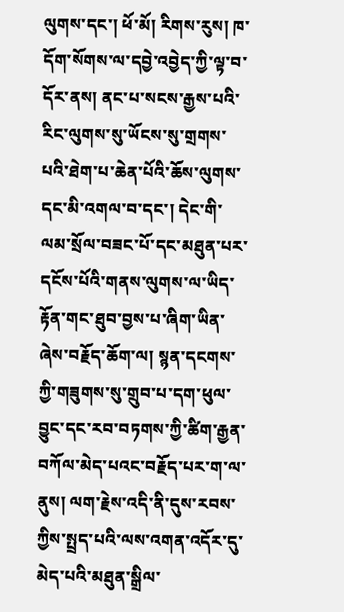ལུགས་དང་། ཕོ་མོ། རིགས་རུས། ཁ་དོག་སོགས་ལ་དབྱེ་འབྱེད་ཀྱི་ལྟ་བ་དོར་ནས། ནང་པ་སངས་རྒྱས་པའི་རིང་ལུགས་སུ་ཡོངས་སུ་གྲགས་པའི་ཐེག་པ་ཆེན་པོའི་ཆོས་ལུགས་དང་མི་འགལ་བ་དང་། དེང་གི་ལམ་སྲོལ་བཟང་པོ་དང་མཐུན་པར་དངོས་པོའི་གནས་ལུགས་ལ་ཡིད་རྟོན་གང་ཐུབ་བྱས་པ་ཞིག་ཡིན་ཞེས་བརྗོད་ཆོག་ལ། སྙན་དངགས་ཀྱི་གཟུགས་སུ་གྲུབ་པ་དག་ཕུལ་བྱུང་དང་རབ་བཏགས་ཀྱི་ཚིག་རྒྱན་བཀོལ་མེད་པའང་བརྗོད་པར་ག་ལ་ནུས། ལག་རྗེས་འདི་ནི་དུས་རབས་ཀྱིས་སྤྲད་པའི་ལས་འགན་འདོར་དུ་མེད་པའི་མཐུན་སྒྲིལ་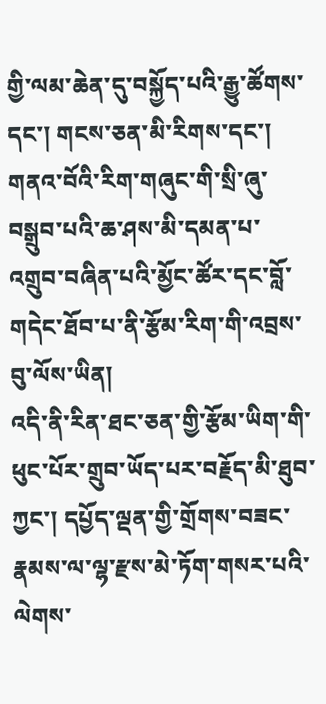གྱི་ལམ་ཆེན་དུ་བསྐྱོད་པའི་རྒྱུ་ཚོགས་དང་། གངས་ཅན་མི་རིགས་དང་། གནའ་བོའི་རིག་གཞུང་གི་སྲི་ཞུ་བསྒྲུབ་པའི་ཆ་ཤས་མི་དམན་པ་འགྲུབ་བཞིན་པའི་མྱོང་ཚོར་དང་བློ་གདེང་ཐོབ་པ་ནི་རྩོམ་རིག་གི་འབྲས་བུ་ལོས་ཡིན།
འདི་ནི་རིན་ཐང་ཅན་གྱི་རྩོམ་ཡིག་གི་ཕུང་པོར་གྲུབ་ཡོད་པར་བརྗོད་མི་ཐུབ་ཀྱང་། དཔྱོད་ལྡན་གྱི་གྲོགས་བཟང་རྣམས་ལ་ལྷ་རྫས་མེ་ཏོག་གསར་པའི་ལེགས་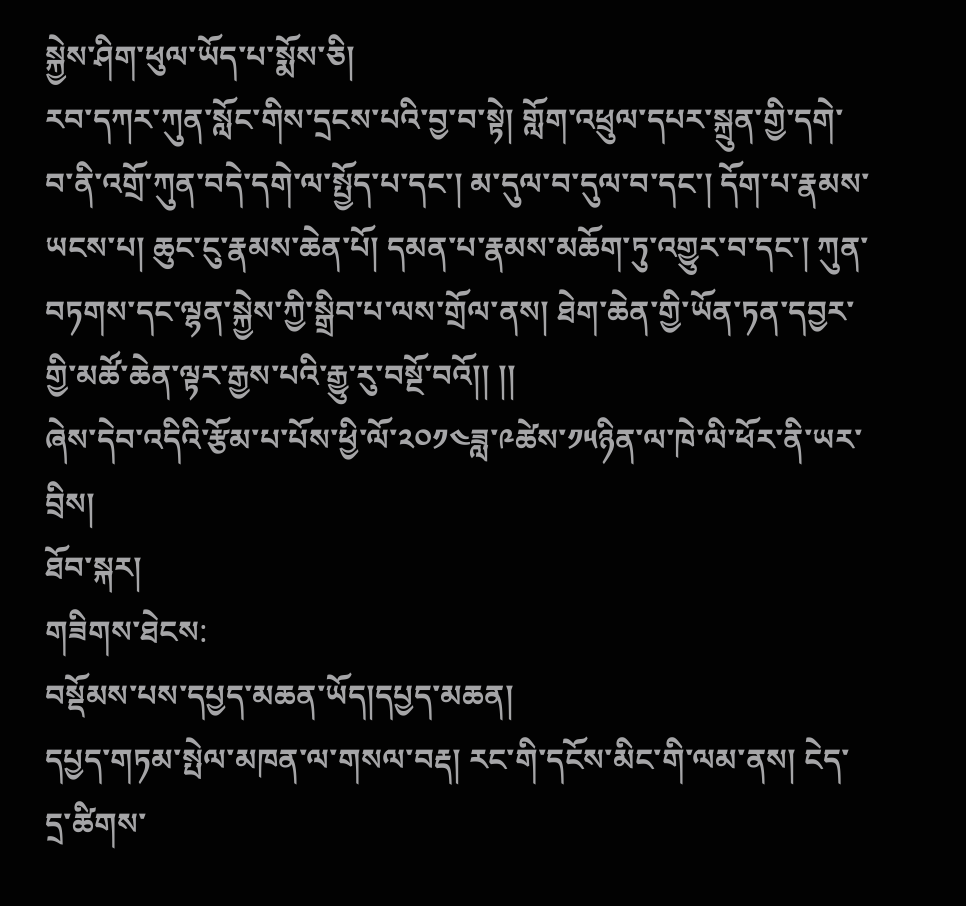སྐྱེས་ཤིག་ཕུལ་ཡོད་པ་སྨོས་ཅི།
རབ་དཀར་ཀུན་སློང་གིས་དྲངས་པའི་བྱ་བ་སྟེ། གློག་འཕྲུལ་དཔར་སྐྲུན་གྱི་དགེ་བ་ནི་འགྲོ་ཀུན་བདེ་དགེ་ལ་སྤྱོད་པ་དང་། མ་དུལ་བ་དུལ་བ་དང་། དོག་པ་རྣམས་ཡངས་པ། ཆུང་ངུ་རྣམས་ཆེན་པོ། དམན་པ་རྣམས་མཆོག་ཏུ་འགྱུར་བ་དང་། ཀུན་བཏགས་དང་ལྷན་སྐྱེས་ཀྱི་སྒྲིབ་པ་ལས་གྲོལ་ནས། ཐེག་ཆེན་གྱི་ཡོན་ཏན་དབྱར་གྱི་མཚོ་ཆེན་ལྟར་རྒྱས་པའི་རྒྱུ་རུ་བསྔོ་བའོ།། །།
ཞེས་དེབ་འདིའི་རྩོམ་པ་པོས་ཕྱི་ལོ་༢༠༡༤ཟླ་༩ཚེས་༡༥ཉིན་ལ་ཁེ་ལི་ཕོར་ནི་ཡར་བྲིས།
ཐོབ་སྐར།
གཟིགས་ཐེངས:
བསྡོམས་པས་དཔྱད་མཆན་ཡོད།དཔྱད་མཆན།
དཔྱད་གཏམ་སྤེལ་མཁན་ལ་གསལ་བརྡ། རང་གི་དངོས་མིང་གི་ལམ་ནས། ངེད་དྲ་ཚིགས་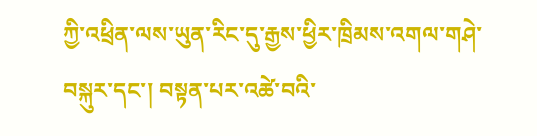ཀྱི་འཕྲིན་ལས་ཡུན་རིང་དུ་རྒྱས་ཕྱིར་ཁྲིམས་འགལ་གཤེ་བསྐུར་དང་། བསྟན་པར་འཚེ་བའི་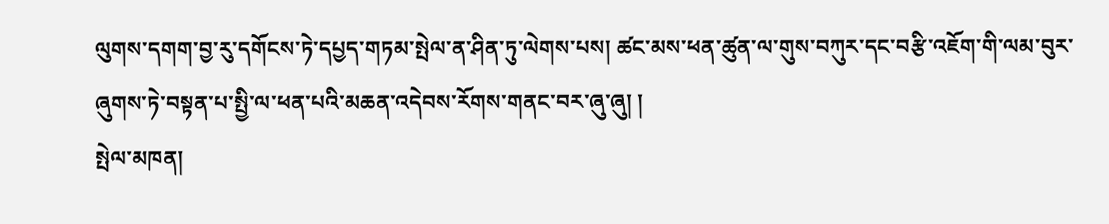ལུགས་དགག་བྱ་རུ་དགོངས་ཏེ་དཔྱད་གཏམ་སྤེལ་ན་ཤིན་ཏུ་ལེགས་པས། ཚང་མས་ཕན་ཚུན་ལ་གུས་བཀུར་དང་བརྩི་འཇོག་གི་ལམ་བུར་ཞུགས་ཏེ་བསྟན་པ་སྤྱི་ལ་ཕན་པའི་མཆན་འདེབས་རོགས་གནང་བར་ཞུ་ཞུ། །
སྤེལ་མཁན།